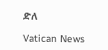ድለ

Vatican News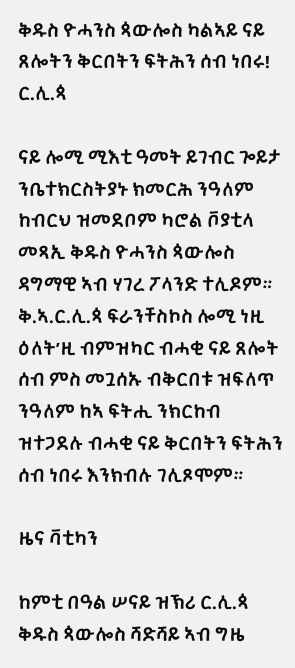ቅዱስ ዮሓንስ ጳውሎስ ካልኣይ ናይ ጸሎትን ቅርበትን ፍትሕን ሰብ ነበሩ! ር.ሊ.ጳ

ናይ ሎሚ ሚእቲ ዓመት ይገብር ጐይታ ንቤተክርስትያኑ ክመርሕ ንዓለም ከብርህ ዝመደቦም ካሮል ቮያቲላ መጻኢ ቅዱስ ዮሓንስ ጳውሎስ ዳግማዊ ኣብ ሃገረ ፖላንድ ተሊዶም። ቅ.ኣ.ር.ሊ.ጳ ፍራንቸስኮስ ሎሚ ነዚ ዕለት’ዚ ብምዝካር ብሓቂ ናይ ጸሎት ሰብ ምስ መጓሰኡ ብቅርበቱ ዝፍለጥ ንዓለም ከኣ ፍትሒ ንክርከብ ዝተጋደሉ ብሓቂ ናይ ቅርበትን ፍትሕን ሰብ ነበሩ እንክብሉ ገሊጾሞም።

ዜና ቫቲካን

ከምቲ በዓል ሠናይ ዝኽሪ ር.ሊ.ጳ ቅዱስ ጳውሎስ ሻድሻይ ኣብ ግዜ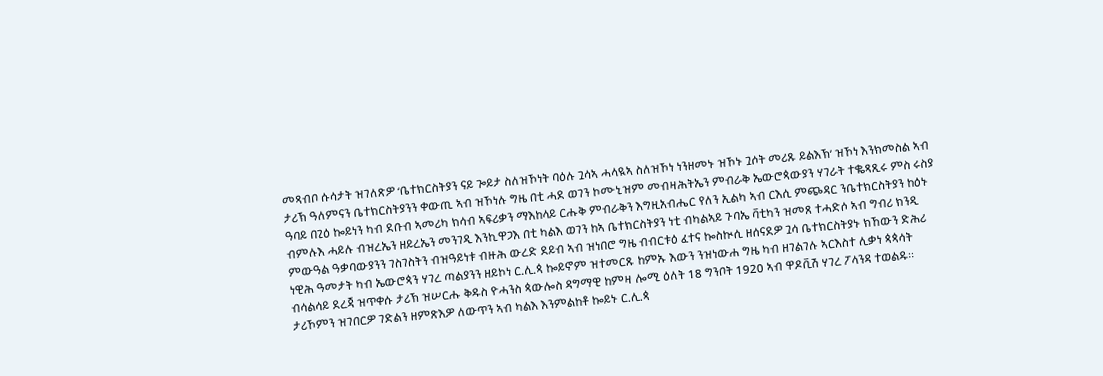መጻብቦ ሱሳታት ዝገለጽዎ ‘ቤተክርስትያን ናይ ጐይታ ስለዝኾነት ባዕሉ ጓሳኣ ሓላዪኣ ስለዝኾነ ነንዘመኑ ዝኾኑ ጓሶት መሪጹ ይልእኽ’ ዝኾነ እንክመስል ኣብ ታሪኽ ዓለምናን ቤተክርስትያንን ቀውጢ ኣብ ዝኾነሉ ግዜ በቲ ሓደ ወገን ኮሙኒዝም መብዛሕትኤን ምብራቅ ኤውሮጳውያን ሃገራት ተቈጻጺሩ ምስ ሩስያ ዓባይ በጊዕ ኰይነን ካብ ደቡብ ኣመሪካ ክሳብ ኣፍሪቃን ማእከላይ ርሑቅ ምብራቅን እግዚአብሔር የለን ኢልካ ኣብ ርእሲ ምጭዳር ንቤተክርስትያን ከዕኑ ብምሉእ ሓይሉ ብዝረኤን ዘይረኤን መንገዲ እንኪዋጋእ በቲ ካልእ ወገን ከኣ ቤተክርስትያን ነቲ ብካልኣይ ጉባኤ ቫቲካን ዝመጸ ተሓድሶ ኣብ ግብሪ ክንዲ ምውዓል ዓቃባውያንን ገስገስትን ብዝዓይነቱ ብዙሕ ውረድ ደይብ ኣብ ዝነበሮ ግዜ ብብርቱዕ ፈተና ኰስኲሲ ዘሰናደዎ ጓሳ ቤተክርስትያኑ ክኸውን ድሕሪ ነዊሕ ዓመታት ካብ ኤውሮጳን ሃገረ ጣልያንን ዘይኮነ ር.ሊ.ጳ ኰይኖም ዝተመርጹ ከምኡ እውን ንዝነውሐ ግዜ ካብ ዘገልገሉ ኣርእስተ ሊቃነ ጳጳሳት ብሳልሳይ ደረጃ ዝጥቀሱ ታሪኽ ዝሠርሑ ቅዱስ ዮሓንስ ጳውሎስ ዳግማዊ ከምዛ ሎሚ ዕለት 18 ግንቦት 1920 ኣብ ዋዶቪሽ ሃገረ ፖላንዳ ተወልዱ። ታሪኾምን ዝገበርዎ ገድልን ዘምጽእዎ ለውጥን ኣብ ካልእ እንምልከቶ ኰይኑ ር.ሊ.ጳ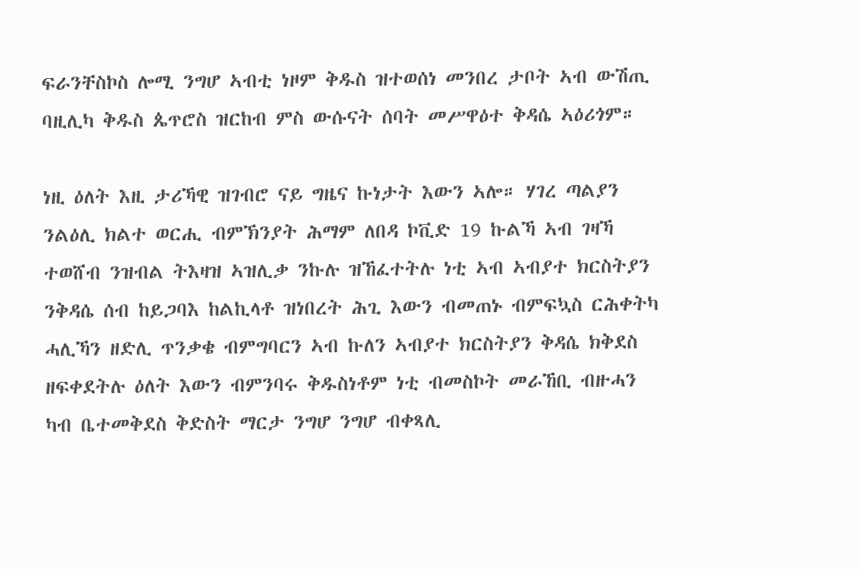ፍራንቸስኮስ ሎሚ ንግሆ ኣብቲ ነዞም ቅዱስ ዝተወሰነ መንበረ ታቦት ኣብ ውሽጢ ባዚሊካ ቅዱስ ጴጥሮስ ዝርከብ ምስ ውሱናት ሰባት መሥዋዕተ ቅዳሴ ኣዕሪጎም።

ነዚ ዕለት እዚ ታሪኻዊ ዝገብሮ ናይ ግዜና ኩነታት እውን ኣሎ። ሃገረ ጣልያን ንልዕሊ ክልተ ወርሒ ብምኽንያት ሕማም ለበዳ ኮቪድ 19 ኩልኻ ኣብ ገዛኻ ተወሸብ ንዝብል ትእዛዝ ኣዝሊቃ ንኩሉ ዝኸፈተትሉ ነቲ ኣብ ኣብያተ ክርስትያን ንቅዳሴ ሰብ ከይጋባእ ከልኪላቶ ዝነበረት ሕጊ እውን ብመጠኑ ብምፍኳስ ርሕቀትካ ሓሊኻን ዘድሊ ጥንቃቄ ብምግባርን ኣብ ኩለን ኣብያተ ክርስትያን ቅዳሴ ክቅደስ ዘፍቀደትሉ ዕለት እውን ብምንባሩ ቅዱስነቶም ነቲ ብመስኮት መራኸቢ ብዙሓን ካብ ቤተመቅደስ ቅድስት ማርታ ንግሆ ንግሆ ብቀጻሊ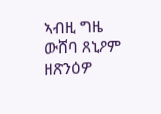ኣብዚ ግዜ ውሸባ ጸኒዖም ዘጽንዕዎ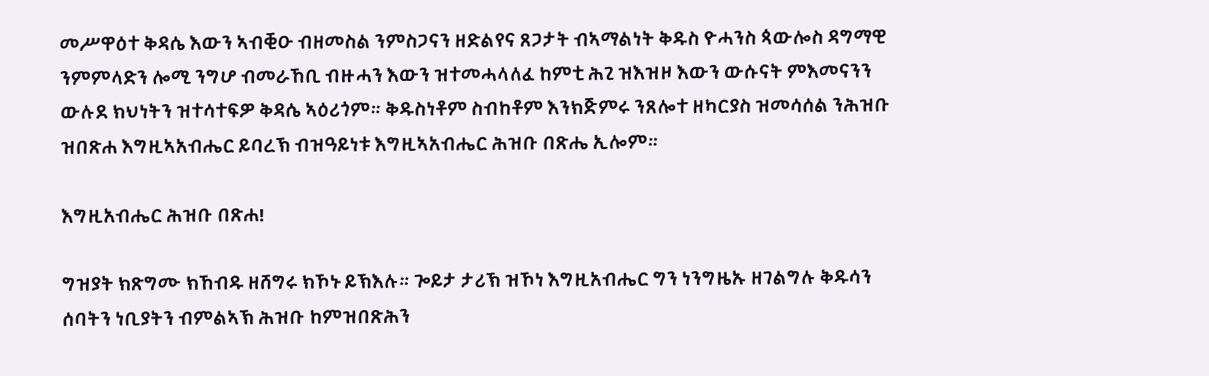መሥዋዕተ ቅዳሴ እውን ኣብቒዑ ብዘመስል ንምስጋናን ዘድልየና ጸጋታት ብኣማልነት ቅዱስ ዮሓንስ ጳውሎስ ዳግማዊ ንምምላድን ሎሚ ንግሆ ብመራኸቢ ብዙሓን እውን ዝተመሓላለፈ ከምቲ ሕጊ ዝእዝዞ እውን ውሱናት ምእመናንን ውሉደ ክህነትን ዝተሳተፍዎ ቅዳሴ ኣዕሪጎም። ቅዱስነቶም ስብከቶም እንክጅምሩ ንጸሎተ ዘካርያስ ዝመሳሰል ንሕዝቡ ዝበጽሐ እግዚኣአብሔር ይባረኽ ብዝዓይነቱ እግዚኣአብሔር ሕዝቡ በጽሔ ኢሎም።

እግዚአብሔር ሕዝቡ በጽሐ!

ግዝያት ክጽግሙ ክኸብዱ ዘሸግሩ ክኾኑ ይኽእሉ። ጐይታ ታሪኽ ዝኾነ እግዚአብሔር ግን ነንግዜኡ ዘገልግሉ ቅዱሳን ሰባትን ነቢያትን ብምልኣኽ ሕዝቡ ከምዝበጽሕን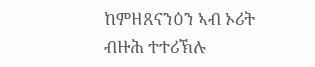ከምዘጸናንዕን ኣብ ኦሪት ብዙሕ ተተሪኽሉ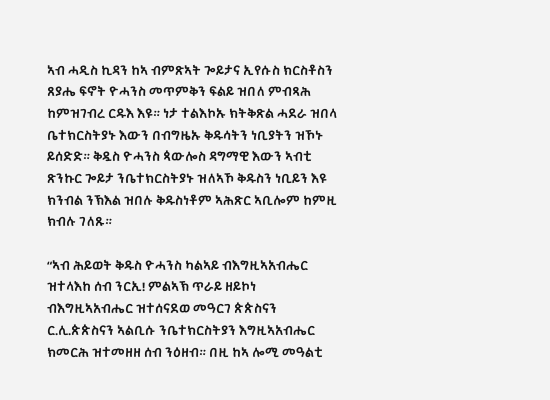ኣብ ሓዲስ ኪዳን ከኣ ብምጽኣት ጐይታና ኢየሱስ ክርስቶስን ጸያሔ ፍኖት ዮሓንስ መጥምቅን ፍልይ ዝበለ ምብጻሕ ከምዝገብረ ርዱእ እዩ። ነታ ተልእኮኡ ክትቅጽል ሓደራ ዝበላ ቤተክርስትያኑ እውን በብግዜኡ ቅዱሳትን ነቢያትን ዝኾኑ ይሰድድ። ቅዷስ ዮሓንስ ጳውሎስ ዳግማዊ እውን ኣብቲ ጽንኩር ጐይታ ንቤተክርስትያኑ ዝለኣኾ ቅዱስን ነቢይን እዩ ክንብል ንኽእል ዝበሉ ቅዱስነቶም ኣሕጽር ኣቢሎም ከምዚ ክብሉ ገለጹ።

“ኣብ ሕይወት ቅዱስ ዮሓንስ ካልኣይ ብእግዚኣአብሔር ዝተላእከ ሰብ ንርኢ! ምልኣኽ ጥራይ ዘይኮነ ብእግዚኣአብሔር ዝተሰናደወ መዓርገ ጵጵስናን ር.ሊ.ጵጵስናን ኣልቢሱ ንቤተክርስትያን እግዚኣአብሔር ክመርሕ ዝተመዘዘ ሰብ ንዕዘብ። በዚ ከኣ ሎሚ መዓልቲ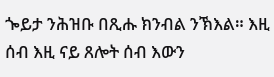ጐይታ ንሕዝቡ በጺሑ ክንብል ንኽእል። እዚ ሰብ እዚ ናይ ጸሎት ሰብ እውን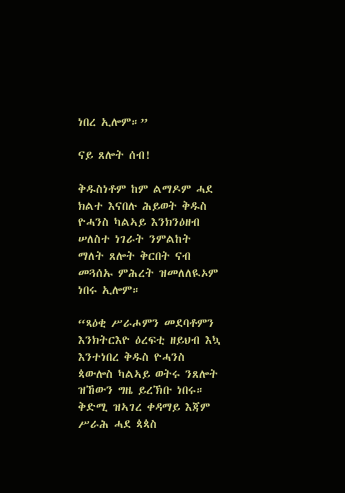ነበረ ኢሎም።”

ናይ ጸሎት ሰብ!

ቅዱስነቶም ከም ልማዶም ሓደ ክልተ እናበሉ ሕይወት ቅዱስ ዮሓንስ ካልኣይ እንክንዕዘብ ሠለስተ ነገራት ንምልከት ማለት ጸሎት ቅርበት ናብ መጓሰኡ ምሕረት ዝመለለዪኦም ነበሩ ኢሎም።

“ጻዕቂ ሥራሖምን መደባቶምን እንክትርእዮ ዕረፍቲ ዘይህብ እኳ እንተነበረ ቅዱስ ዮሓንስ ጳውሎስ ካልኣይ ወትሩ ንጸሎት ዝኸውን ግዜ ይረኽቡ ነበሩ። ቅድሚ ዝኣገረ ቀዳማይ እጃም ሥራሕ ሓደ ጳጳስ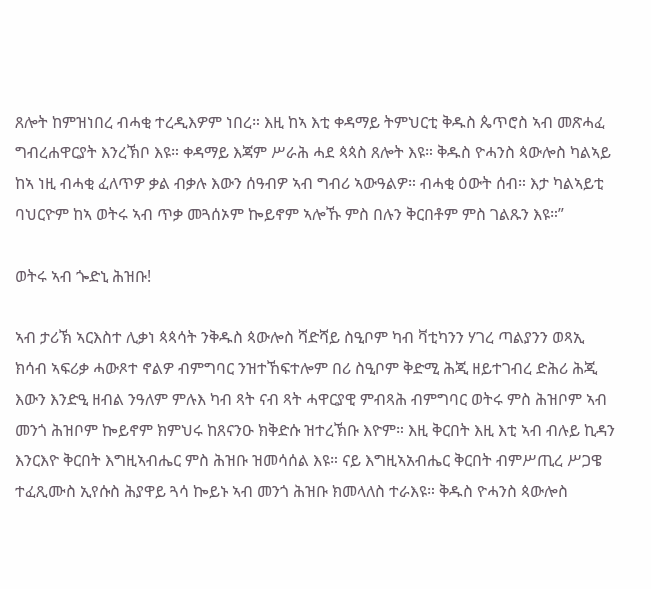ጸሎት ከምዝነበረ ብሓቂ ተረዲእዎም ነበረ። እዚ ከኣ እቲ ቀዳማይ ትምህርቲ ቅዱስ ጴጥሮስ ኣብ መጽሓፈ ግብረሐዋርያት እንረኽቦ እዩ። ቀዳማይ እጃም ሥራሕ ሓደ ጳጳስ ጸሎት እዩ። ቅዱስ ዮሓንስ ጳውሎስ ካልኣይ ከኣ ነዚ ብሓቂ ፈለጥዎ ቃል ብቃሉ እውን ሰዓብዎ ኣብ ግብሪ ኣውዓልዎ። ብሓቂ ዕውት ሰብ። እታ ካልኣይቲ ባህርዮም ከኣ ወትሩ ኣብ ጥቃ መጓሰኦም ኰይኖም ኣሎኹ ምስ በሉን ቅርበቶም ምስ ገልጹን እዩ።”

ወትሩ ኣብ ጐድኒ ሕዝቡ!

ኣብ ታሪኽ ኣርእስተ ሊቃነ ጳጳሳት ንቅዱስ ጳውሎስ ሻድሻይ ስዒቦም ካብ ቫቲካንን ሃገረ ጣልያንን ወጻኢ ክሳብ ኣፍሪቃ ሓውጾተ ኖልዎ ብምግባር ንዝተኸፍተሎም በሪ ስዒቦም ቅድሚ ሕጂ ዘይተገብረ ድሕሪ ሕጂ እውን እንድዒ ዘብል ንዓለም ምሉእ ካብ ጻት ናብ ጻት ሓዋርያዊ ምብጻሕ ብምግባር ወትሩ ምስ ሕዝቦም ኣብ መንጎ ሕዝቦም ኰይኖም ክምህሩ ከጸናንዑ ክቅድሱ ዝተረኽቡ እዮም። እዚ ቅርበት እዚ እቲ ኣብ ብሉይ ኪዳን እንርእዮ ቅርበት እግዚኣብሔር ምስ ሕዝቡ ዝመሳሰል እዩ። ናይ እግዚኣአብሔር ቅርበት ብምሥጢረ ሥጋዌ ተፈጺሙስ ኢየሱስ ሕያዋይ ጓሳ ኰይኑ ኣብ መንጎ ሕዝቡ ክመላለስ ተራእዩ። ቅዱስ ዮሓንስ ጳውሎስ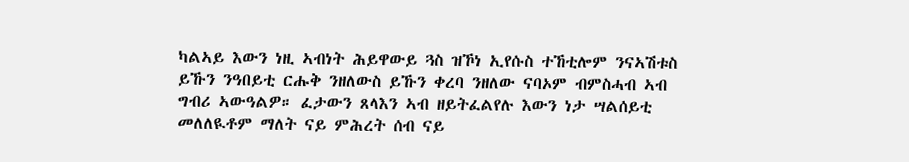ካልኣይ እውን ነዚ ኣብነት ሕይዋውይ ጓስ ዝኾነ ኢየሱስ ተኸቲሎም ንናኣሽቱስ ይኹን ንዓበይቲ ርሑቅ ንዘለውስ ይኹን ቀረባ ንዘለው ናባኦም ብምስሓብ ኣብ ግብሪ ኣውዓልዎ። ፈታውን ጸላእን ኣብ ዘይትፈልየሉ እውን ነታ ሣልሰይቲ መለለዪቶም ማለት ናይ ምሕረት ሰብ ናይ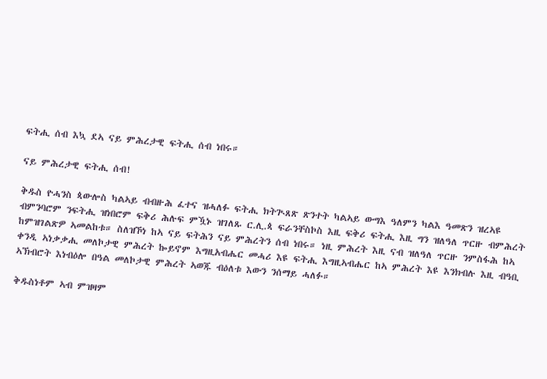ፍትሒ ሰብ እኳ ደኣ ናይ ምሕረታዊ ፍትሒ ሰብ ነበሩ።

ናይ ምሕረታዊ ፍትሒ ሰብ!

ቅዱስ ዮሓንስ ጳውሎስ ካልኣይ ብብዙሕ ፈተና ዝሓለፉ ፍትሒ ክትጒጸጽ ጽንተት ካልኣይ ውግእ ዓለምን ካልእ ዓመጽን ዝረኣዩ ብምንባሮም ንፍትሒ ዝነበሮም ፍቅሪ ሕሉፍ ምዃኑ ዝገለጹ ር.ሊ.ጳ ፍራንቸስኮስ እዚ ፍቅሪ ፍትሒ እዚ ግን ዝለዓለ ጥርዙ ብምሕረት ከምዝገልጽዎ ኣመልከቱ። ስለዝኾነ ከኣ ናይ ፍትሕን ናይ ምሕረትን ሰብ ነበሩ። ነዚ ምሕረት እዚ ናብ ዝለዓለ ጥርዙ ንምስፋሕ ከኣ ቀንዲ ኣነቃቃሒ መለኮታዊ ምሕረት ኰይኖም እግዚአብሔር መሓሪ እዩ ፍትሒ እግዚኣብሔር ከኣ ምሕረት እዩ እንክብሉ እዚ ብዓቢ ኣኽብሮት እነብዕሎ በዓል መለኮታዊ ምሕረት ኣወጁ ብዕለቱ እውን ንሰማይ ሓለፉ።

ቅዱስነቶም ኣብ ምዝዛም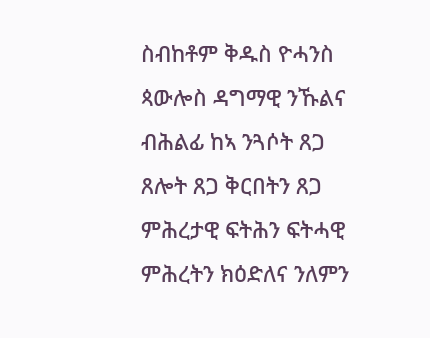ስብከቶም ቅዱስ ዮሓንስ ጳውሎስ ዳግማዊ ንኹልና ብሕልፊ ከኣ ንጓሶት ጸጋ ጸሎት ጸጋ ቅርበትን ጸጋ ምሕረታዊ ፍትሕን ፍትሓዊ ምሕረትን ክዕድለና ንለምን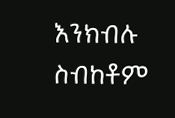እንክብሉ ስብከቶም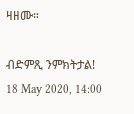ዛዘሙ።

ብድምጺ ንምክትታል!
18 May 2020, 14:00